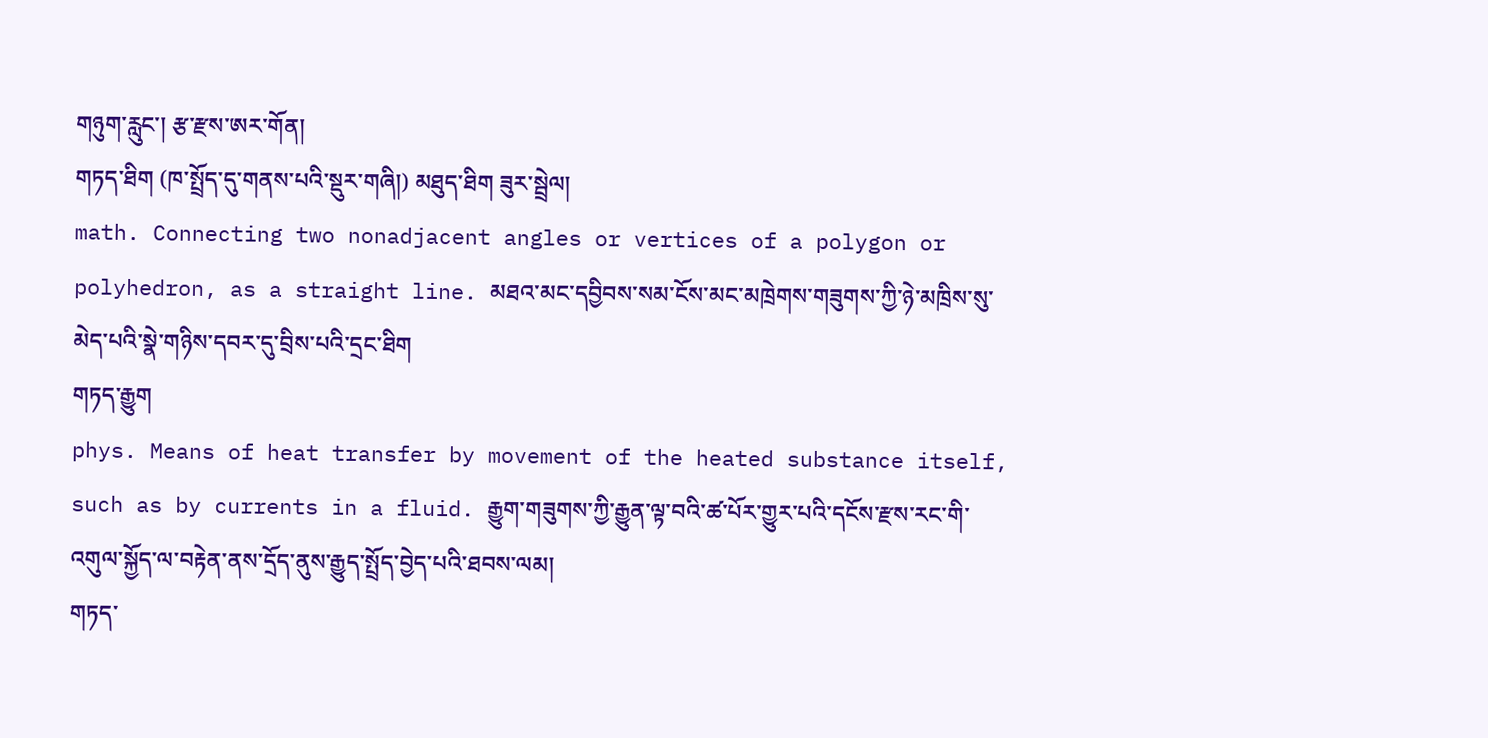གཉུག་རླུང་། རྩ་རྫས་ཨར་གོན།
གཏད་ཐིག (ཁ་སྤྲོད་དུ་གནས་པའི་སྡུར་གཞི།) མཐུད་ཐིག ཟུར་སྦྲེལ།
math. Connecting two nonadjacent angles or vertices of a polygon or polyhedron, as a straight line. མཐའ་མང་དབྱིབས་སམ་ངོས་མང་མཁྲེགས་གཟུགས་ཀྱི་ཉེ་མཁྲིས་སུ་མེད་པའི་སྣེ་གཉིས་དབར་དུ་བྲིས་པའི་དྲང་ཐིག
གཏད་རྒྱུག
phys. Means of heat transfer by movement of the heated substance itself, such as by currents in a fluid. རྒྱུག་གཟུགས་ཀྱི་རྒྱུན་ལྟ་བའི་ཚ་པོར་གྱུར་པའི་དངོས་རྫས་རང་གི་འགུལ་སྐྱོད་ལ་བརྟེན་ནས་དྲོད་ནུས་རྒྱུད་སྤྲོད་བྱེད་པའི་ཐབས་ལམ།
གཏད་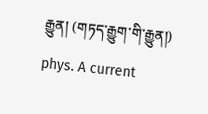རྒྱུན། (གཏད་རྒྱུག་གི་རྒྱུན།)
phys. A current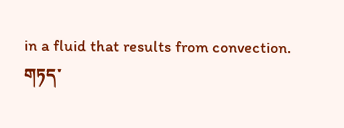in a fluid that results from convection. གཏད་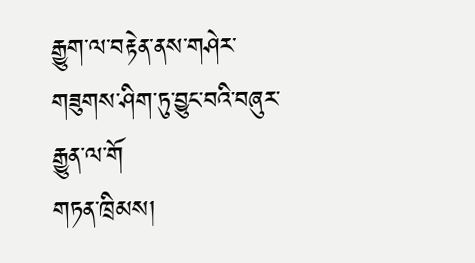རྒྱུག་ལ་བརྟེན་ནས་གཤེར་གཟུགས་ཤིག་ཏུ་བྱུང་བའི་བཞུར་རྒྱུན་ལ་གོ
གཏན་ཁྲིམས།